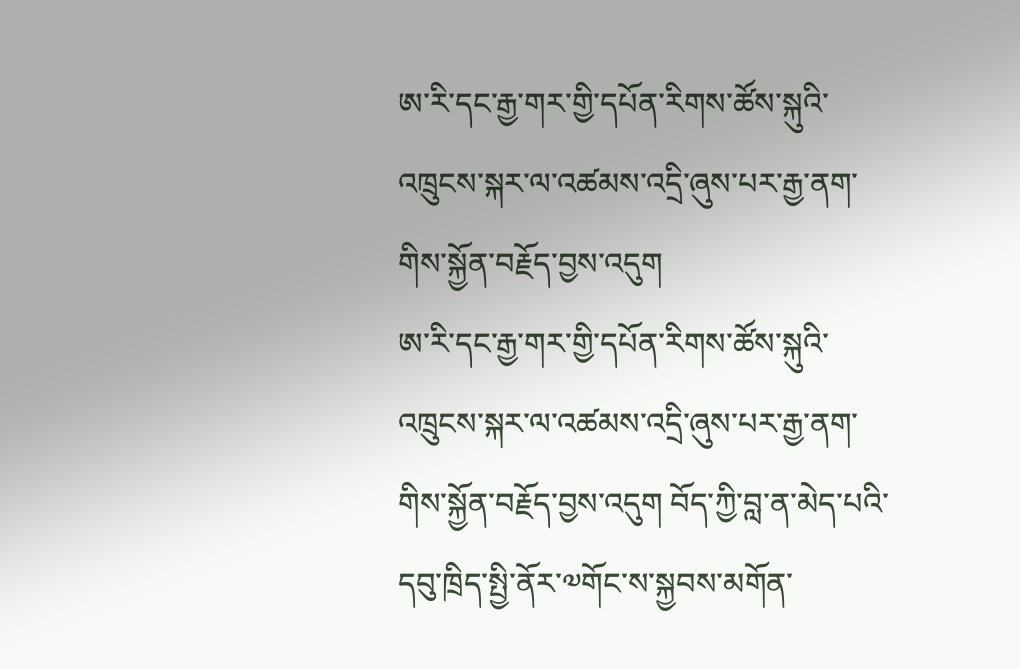ཨ་རི་དང་རྒྱ་གར་གྱི་དཔོན་རིགས་ཚོས་སྐུའི་འཁྲུངས་སྐར་ལ་འཚམས་འདྲི་ཞུས་པར་རྒྱ་ནག་གིས་སྐྱོན་བརྗོད་བྱས་འདུག
ཨ་རི་དང་རྒྱ་གར་གྱི་དཔོན་རིགས་ཚོས་སྐུའི་འཁྲུངས་སྐར་ལ་འཚམས་འདྲི་ཞུས་པར་རྒྱ་ནག་གིས་སྐྱོན་བརྗོད་བྱས་འདུག བོད་ཀྱི་བླ་ན་མེད་པའི་དབུ་ཁྲིད་སྤྱི་ནོར་༧གོང་ས་སྐྱབས་མགོན་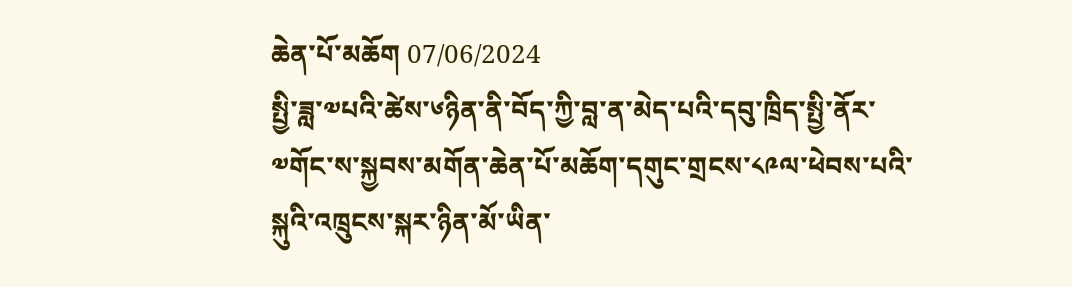ཆེན་པོ་མཆོག 07/06/2024
སྤྱི་ཟླ་༧པའི་ཚེས་༦ཉིན་ནི་བོད་ཀྱི་བླ་ན་མེད་པའི་དབུ་ཁྲིད་སྤྱི་ནོར་༧གོང་ས་སྐྱབས་མགོན་ཆེན་པོ་མཆོག་དགུང་གྲངས་༨༩ལ་ཕེབས་པའི་སྐུའི་འཁྲུངས་སྐར་ཉིན་མོ་ཡིན་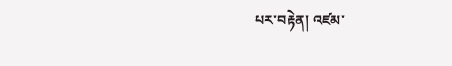པར་བརྟེན། འཛམ་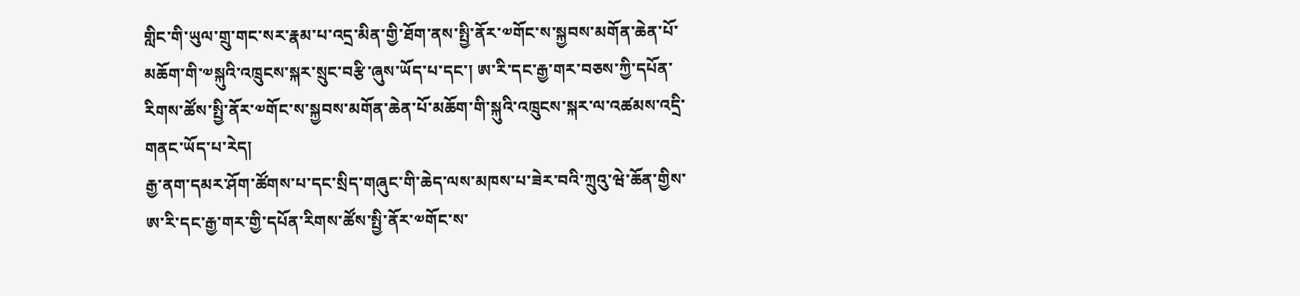གླིང་གི་ཡུལ་གྲུ་གང་སར་རྣམ་པ་འདྲ་མིན་གྱི་ཐོག་ནས་སྤྱི་ནོར་༧གོང་ས་སྐྱབས་མགོན་ཆེན་པོ་མཆོག་གི་༧སྐུའི་འཁྲུངས་སྐར་སྲུང་བརྩི་ཞུས་ཡོད་པ་དང་། ཨ་རི་དང་རྒྱ་གར་བཅས་ཀྱི་དཔོན་རིགས་ཚོས་སྤྱི་ནོར་༧གོང་ས་སྐྱབས་མགོན་ཆེན་པོ་མཆོག་གི་སྐུའི་འཁྲུངས་སྐར་ལ་འཚམས་འདྲི་གནང་ཡོད་པ་རེད།
རྒྱ་ནག་དམར་ཤོག་ཚོགས་པ་དང་སྲིད་གཞུང་གི་ཆེད་ལས་མཁས་པ་ཟེར་བའི་ཀྲུའུ་ཝེ་ཆོན་གྱིས་ཨ་རི་དང་རྒྱ་གར་གྱི་དཔོན་རིགས་ཚོས་སྤྱི་ནོར་༧གོང་ས་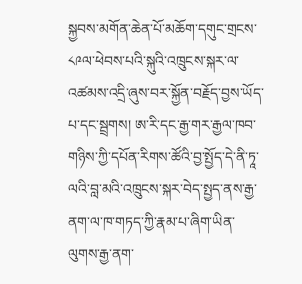སྐྱབས་མགོན་ཆེན་པོ་མཆོག་དགུང་གྲངས་༨༩ལ་ཕེབས་པའི་སྐུའི་འཁྲུངས་སྐར་ལ་འཚམས་འདྲི་ཞུས་བར་སྐྱོན་བརྗོད་བྱས་ཡོད་པ་དང་སྦྲགས། ཨ་རི་དང་རྒྱ་གར་རྒྱལ་ཁབ་གཉིས་ཀྱི་དཔོན་རིགས་ཚོའི་བྱ་སྤྱོད་དེ་ནི་ཏཱ་ལའི་བླ་མའི་འཁྲུངས་སྐར་བེད་སྤྱད་ནས་རྒྱ་ནག་ལ་ཁ་གཏད་ཀྱི་རྣམ་པ་ཞིག་ཡིན་ལུགས་རྒྱ་ནག་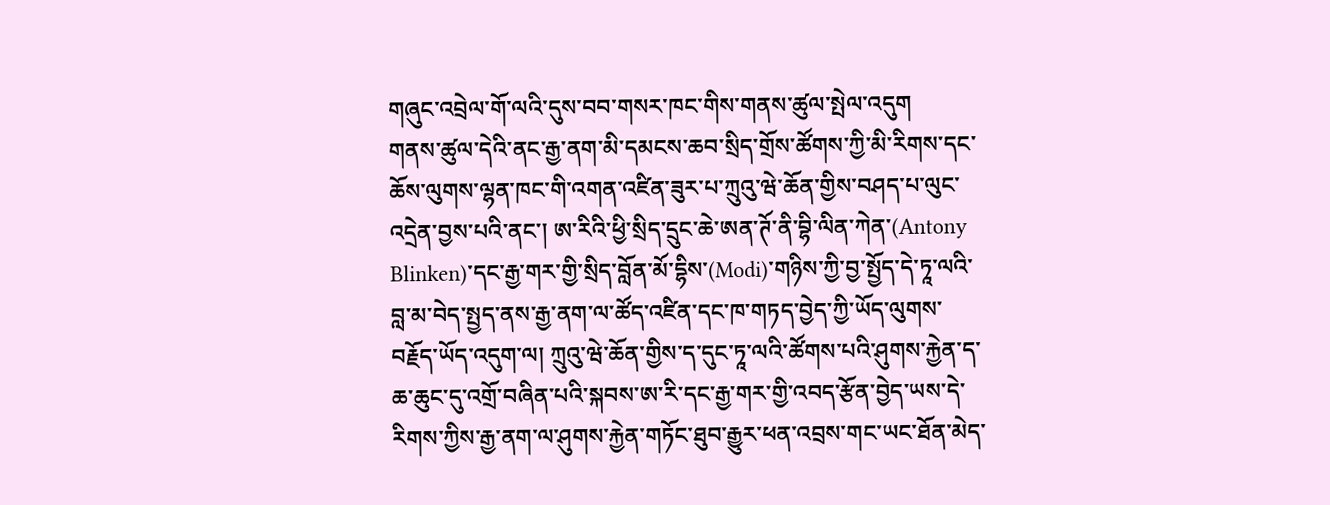གཞུང་འབྲེལ་གོ་ལའི་དུས་བབ་གསར་ཁང་གིས་གནས་ཚུལ་སྤེལ་འདུག
གནས་ཚུལ་དེའི་ནང་རྒྱ་ནག་མི་དམངས་ཆབ་སྲིད་གྲོས་ཚོགས་ཀྱི་མི་རིགས་དང་ཆོས་ལུགས་ལྷན་ཁང་གི་འགན་འཛིན་ཟུར་པ་ཀྲུའུ་ཝེ་ཆོན་གྱིས་བཤད་པ་ལུང་འདྲེན་བྱས་པའི་ནང་། ཨ་རིའི་ཕྱི་སྲིད་དྲུང་ཆེ་ཨན་ཊོ་ནི་བྷི་ལིན་ཀེན་(Antony Blinken)་དང་རྒྱ་གར་གྱི་སྲིད་བློན་མོ་དྷིས་(Modi)་གཉིས་ཀྱི་བྱ་སྤྱོད་དེ་ཏཱ་ལའི་བླ་མ་བེད་སྤྱད་ནས་རྒྱ་ནག་ལ་ཚོད་འཛིན་དང་ཁ་གཏད་བྱེད་ཀྱི་ཡོད་ལུགས་བརྗོད་ཡོད་འདུག་ལ། ཀྲུའུ་ཝེ་ཆོན་གྱིས་ད་དུང་ཏཱ་ལའི་ཚོགས་པའི་ཤུགས་རྐྱེན་ད་ཆ་ཆུང་དུ་འགྲོ་བཞིན་པའི་སྐབས་ཨ་རི་དང་རྒྱ་གར་གྱི་འབད་རྩོན་བྱེད་ཡས་དེ་རིགས་ཀྱིས་རྒྱ་ནག་ལ་ཤུགས་རྐྱེན་གཏོང་ཐུབ་རྒྱུར་ཕན་འབྲས་གང་ཡང་ཐོན་མེད་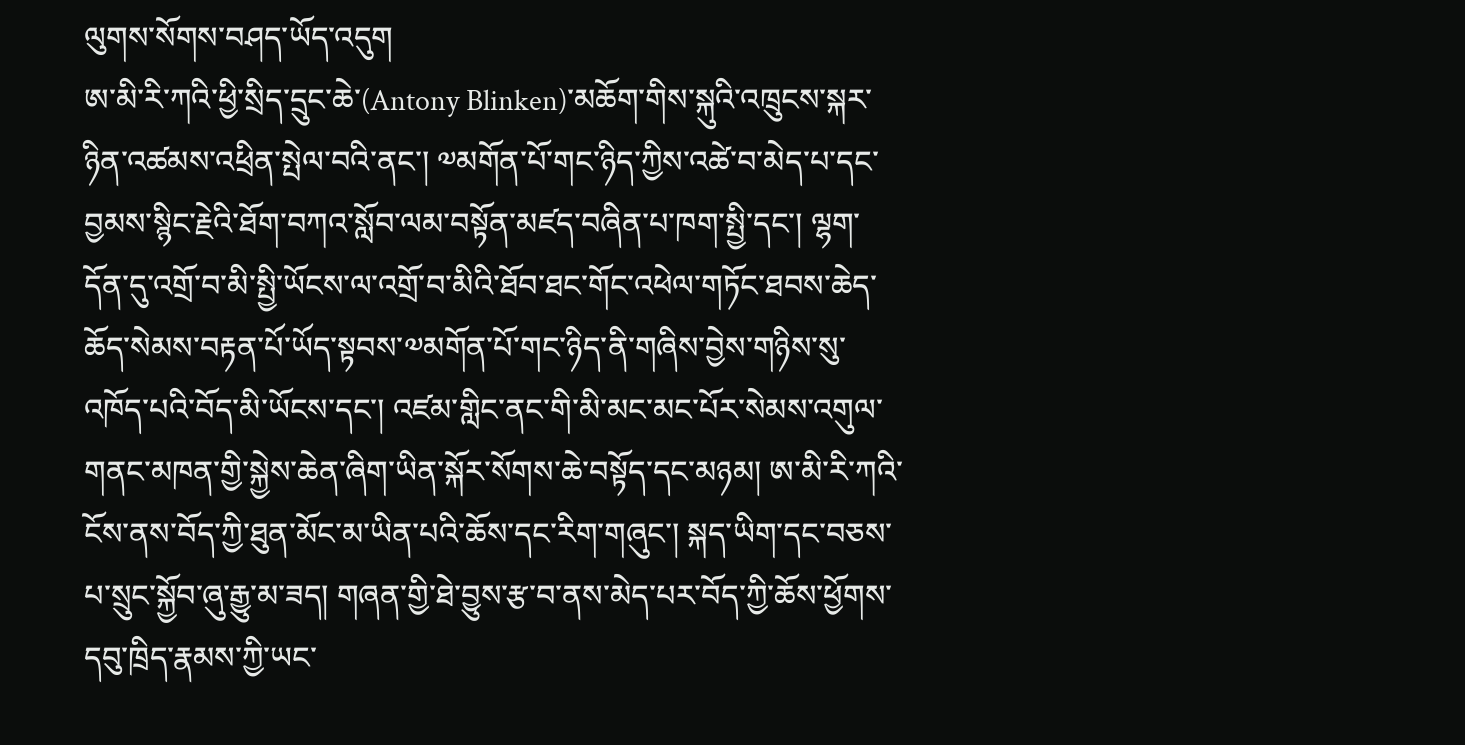ལུགས་སོགས་བཤད་ཡོད་འདུག
ཨ་མི་རི་ཀའི་ཕྱི་སྲིད་དྲུང་ཆེ་(Antony Blinken)་མཆོག་གིས་སྐུའི་འཁྲུངས་སྐར་ཉིན་འཚམས་འཕྲིན་སྤེལ་བའི་ནང་། ༧མགོན་པོ་གང་ཉིད་ཀྱིས་འཚེ་བ་མེད་པ་དང་བྱམས་སྙིང་རྗེའི་ཐོག་བཀའ་སློབ་ལམ་བསྟོན་མཛད་བཞིན་པ་ཁག་སྤྱི་དང་། ལྷག་དོན་དུ་འགྲོ་བ་མི་སྤྱི་ཡོངས་ལ་འགྲོ་བ་མིའི་ཐོབ་ཐང་གོང་འཕེལ་གཏོང་ཐབས་ཆེད་ཆོད་སེམས་བརྟན་པོ་ཡོད་སྟབས་༧མགོན་པོ་གང་ཉིད་ནི་གཞིས་བྱེས་གཉིས་སུ་འཁོད་པའི་བོད་མི་ཡོངས་དང་། འཛམ་གླིང་ནང་གི་མི་མང་མང་པོར་སེམས་འགུལ་གནང་མཁན་གྱི་སྐྱེས་ཆེན་ཞིག་ཡིན་སྐོར་སོགས་ཆེ་བསྟོད་དང་མཉམ། ཨ་མི་རི་ཀའི་ངོས་ནས་བོད་ཀྱི་ཐུན་མོང་མ་ཡིན་པའི་ཆོས་དང་རིག་གཞུང་། སྐད་ཡིག་དང་བཅས་པ་སྲུང་སྐྱོབ་ཞུ་རྒྱུ་མ་ཟད། གཞན་གྱི་ཐེ་བྱུས་རྩ་བ་ནས་མེད་པར་བོད་ཀྱི་ཆོས་ཕྱོགས་དབུ་ཁྲིད་རྣམས་ཀྱི་ཡང་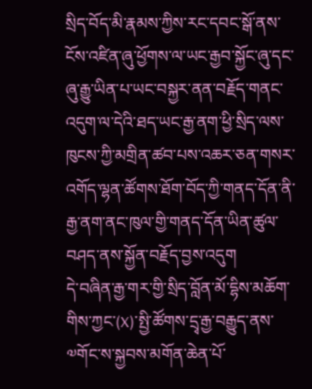སྲིད་བོད་མི་རྣམས་ཀྱིས་རང་དབང་སྒོ་ནས་ངོས་འཛིན་ཞུ་ཕྱོགས་ལ་ཡང་རྒྱབ་སྐྱོང་ཞུ་དང་ཞུ་རྒྱུ་ཡིན་པ་ཡང་བསྐྱར་ནན་བརྗོད་གནང་འདུག་ལ་དེའི་ཐད་ཡང་རྒྱ་ནག་ཕྱི་སྲིད་ལས་ཁུངས་ཀྱི་མགྲིན་ཚབ་པས་འཆར་ཅན་གསར་འགོད་ལྷན་ཚོགས་ཐོག་བོད་ཀྱི་གནད་དོན་ནི་རྒྱ་ནག་ནང་ཁུལ་གྱི་གནད་དོན་ཡིན་ཚུལ་བཤད་ནས་སྐྱོན་བརྗོད་བྱས་འདུག
དེ་བཞིན་རྒྱ་གར་གྱི་སྲིད་བློན་མོ་དྷིས་མཆོག་གིས་ཀྱང་(X)་སྤྱི་ཚོགས་དྲྭ་རྒྱ་བརྒྱུད་ནས་༧གོང་ས་སྐྱབས་མགོན་ཆེན་པོ་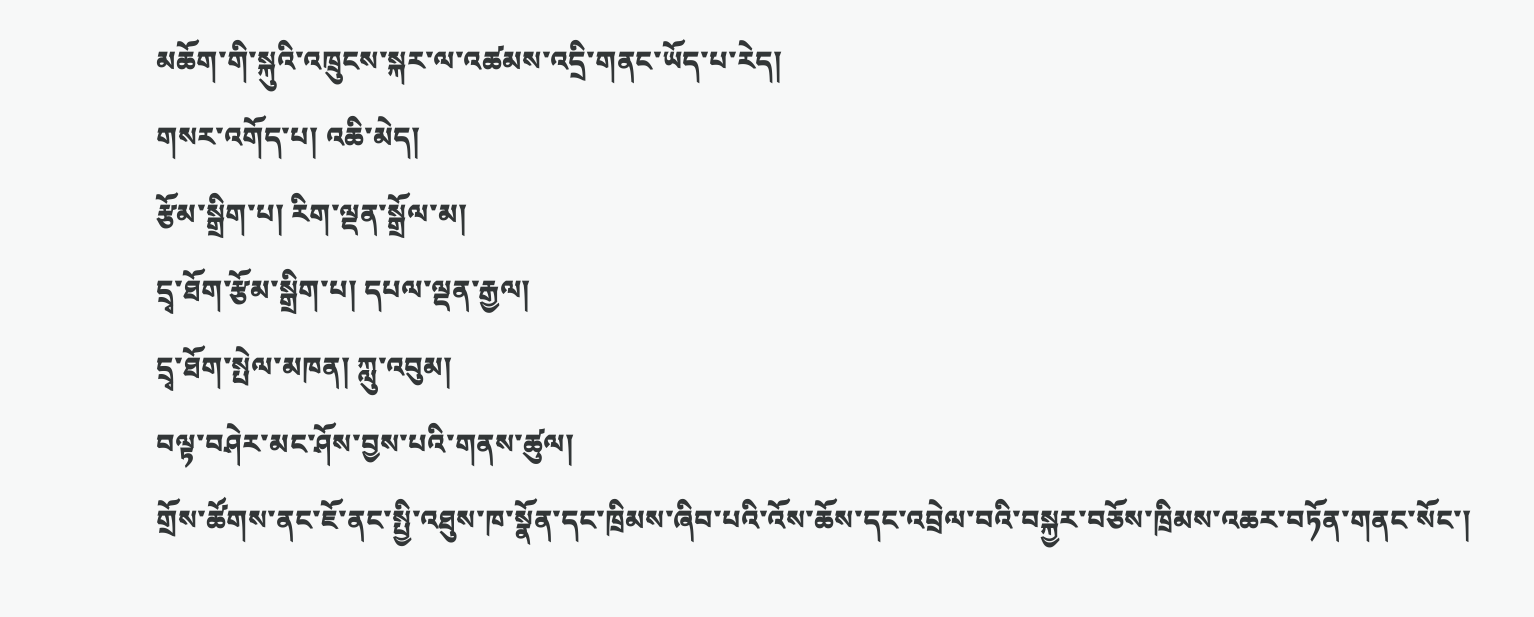མཆོག་གི་སྐུའི་འཁྲུངས་སྐར་ལ་འཚམས་འདྲི་གནང་ཡོད་པ་རེད།
གསར་འགོད་པ། འཆི་མེད།
རྩོམ་སྒྲིག་པ། རིག་ལྡན་སྒྲོལ་མ།
དྲྭ་ཐོག་རྩོམ་སྒྲིག་པ། དཔལ་ལྡན་རྒྱལ།
དྲྭ་ཐོག་སྤེལ་མཁན། ཀླུ་འབུམ།
བལྟ་བཤེར་མང་ཤོས་བྱས་པའི་གནས་ཚུལ།
གྲོས་ཚོགས་ནང་ཇོ་ནང་སྤྱི་འཐུས་ཁ་སྣོན་དང་ཁྲིམས་ཞིབ་པའི་འོས་ཆོས་དང་འབྲེལ་བའི་བསྐྱར་བཅོས་ཁྲིམས་འཆར་བཏོན་གནང་སོང་།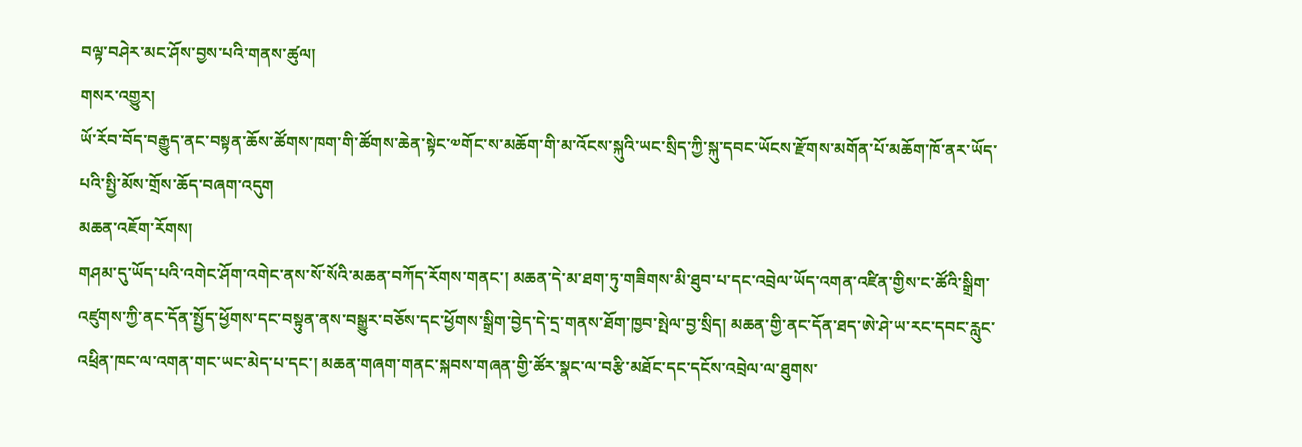བལྟ་བཤེར་མང་ཤོས་བྱས་པའི་གནས་ཚུལ།
གསར་འགྱུར།
ཡོ་རོབ་བོད་བརྒྱུད་ནང་བསྟན་ཆོས་ཚོགས་ཁག་གི་ཚོགས་ཆེན་སྟེང་༧གོང་ས་མཆོག་གི་མ་འོངས་སྐུའི་ཡང་སྲིད་ཀྱི་སྐུ་དབང་ཡོངས་རྫོགས་མགོན་པོ་མཆོག་ཁོ་ནར་ཡོད་པའི་སྤྱི་མོས་གྲོས་ཆོད་བཞག་འདུག
མཆན་འཇོག་རོགས།
གཤམ་དུ་ཡོད་པའི་འགེང་ཤོག་འགེང་ནས་སོ་སོའི་མཆན་བཀོད་རོགས་གནང་། མཆན་དེ་མ་ཐག་ཏུ་གཟིགས་མི་ཐུབ་པ་དང་འབྲེལ་ཡོད་འགན་འཛིན་གྱིས་ང་ཚོའི་སྒྲིག་འཛུགས་ཀྱི་ནང་དོན་སྤྱོད་ཕྱོགས་དང་བསྟུན་ནས་བསྒྱུར་བཅོས་དང་ཕྱོགས་སྒྲིག་བྱེད་དེ་དྲ་གནས་ཐོག་ཁྱབ་སྤེལ་བྱ་སྲིད། མཆན་གྱི་ནང་དོན་ཐད་ཨེ་ཤེ་ཡ་རང་དབང་རླུང་འཕྲིན་ཁང་ལ་འགན་གང་ཡང་མེད་པ་དང་། མཆན་གཞག་གནང་སྐབས་གཞན་གྱི་ཚོར་སྣང་ལ་བརྩི་མཐོང་དང་དངོས་འབྲེལ་ལ་ཐུགས་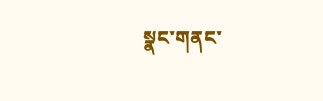སྣང་གནང་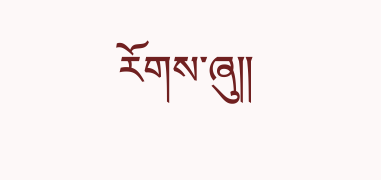རོགས་ཞུ༎